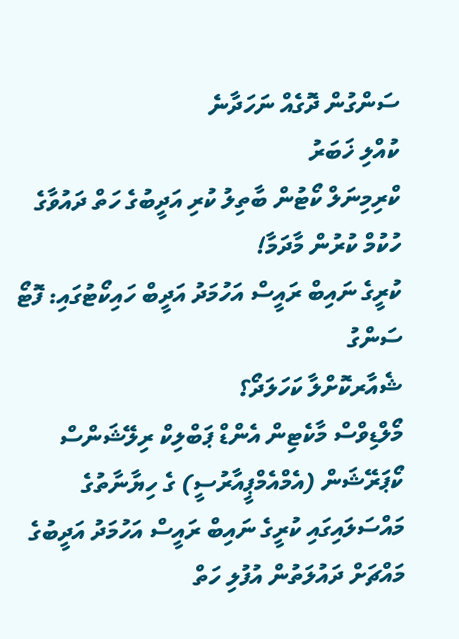ސަންގުން ދޮގެއް ނަހަދާނެ
ކުއްލި ޚަބަރު
ކްރިމިނަލް ކޯޓުން ބާތިލު ކުރި އަދީބުގެ ހަތް ދައުވާގެ ހުކުމް ކުރުން މާދަމާ!
ކުރީގެ ނައިބް ރައީސް އަހުމަދު އަދީބް ހައިކޯޓުގައި: ފޮޓޯ ސަންގު
ޝެއާރކޮށްލާ ކަހަލަދޯ؟
މޯލްޑިވްސް މާކެޓިން އެންޑް ޕަބްލިކް ރިލޭޝަންސް ކޯޕަރޭޝަން (އެމްއެމްޕީއާރުސީ) ގެ ހިޔާނާތުގެ މައްސަލައިގައި ކުރީގެ ނައިބް ރައީސް އަހުމަދު އަދީބުގެ މައްޗަށް ދައުލަތުން އުފުލި ހަތް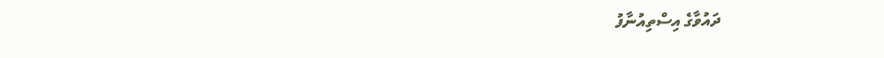ދައުވާގެ އިސްތިއުނާފު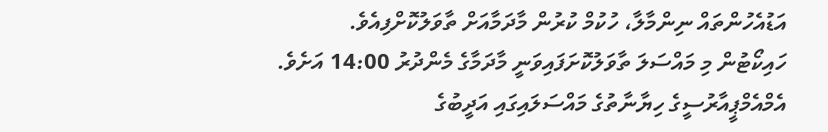އަޑުއެހުންތައް ނިންމާލާ، ހުކުމް ކުރުން މާދަމާއަށް ތާވަލުކޮށްފިއެވެ.
ހައިކޯޓުން މި މައްސަލަ ތާވަލުކޮށަފައިވަނީ މާދަމާގެ މެންދުރު 14:00 އަށެވެ.
އެމްއެމްޕީއާރުސީގެ ހިޔާނާތުގެ މައްސަލައިގައި އަދީބުގެ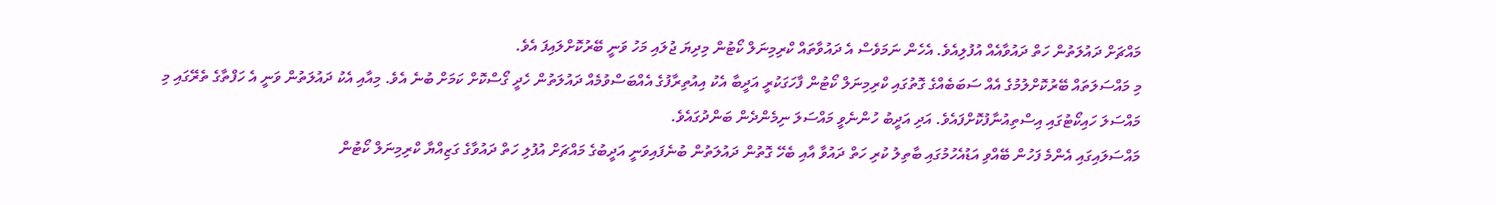މައްޗަށް ދައުލަތުން ހަތް ދައުވާއެއް އުފުލިއެވެ. އެހެން ނަމަވެސް އެ ދައުވާތައް ކްރިމިނަލް ކޯޓުން މިދިޔަ ޖުލައި މަހު ވަނީ ބޭރުކޮށްލައިފަ އެވެ.
މި މައްސަލަތައް ބޭރުކޮށްލުމުގެ އެއް ސަބަބެއްގެ ގޮތުގައި ކްރިމިނަލް ކޯޓުން ފާހަގަކުރީ އަދީބާ އެކު އިއުތިރާފުގެ އެއްބަސްވުމެއް ދައުލަތުން ހެދީ ގޯސްކޮށް ކަމަށް ބުނެ އެވެ. މިއާއި އެކު ދައުލަތުން ވަނީ އެ ހަފްތާގެ ތެރޭގައި މި މައްސަލަ ހައިކޯޓުގައި އިސްތިއުނާފުކޮށްފައެވެ. އަދި އަދީބު ހުންނެވީ މައްސަލަ ނިމެންދެން ބަންދުގައެވެ.
މައްސަލައިގައި އެންމެ ފަހުން ބޭއްވި އަޑުއެހުމުގައި ބާތިލު ކުރި ހަތް ދައުވާ އާއި ބެހޭ ގޮތުން ދައުލަތުން ބުނެފައިވަނީ އަދީބުގެ މައްޗަށް އުފުލި ހަތް ދައުވާގެ ގަޒިއްޔާ ކްރިމިނަލް ކޯޓުން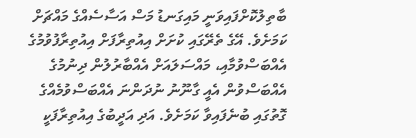ބާތިލުކޮށްފައިވަނީ މައިގަނޑު މަސް އަސާސެއްގެ މައްޗަށް ކަމަށެވެ. އޭގެ ތެރޭގައި ކުށަށް އިއުތިރާފަށް އިއުތިރާފުވުމުގެ އެއްބަސްވުމާއި، މައްސަލައަށް އެއްބާރުލުން ދިނުމުގެ އެއްބަސްވުން އެއީ ގާނޫނު ނުދަންނަ އެއްބަސްވުމެއްގެ ގޮތުގައި ބުނެފައިވާ ކަމަށެވެ. އަދި އަދީބުގެ އިއުތިރާފަކީ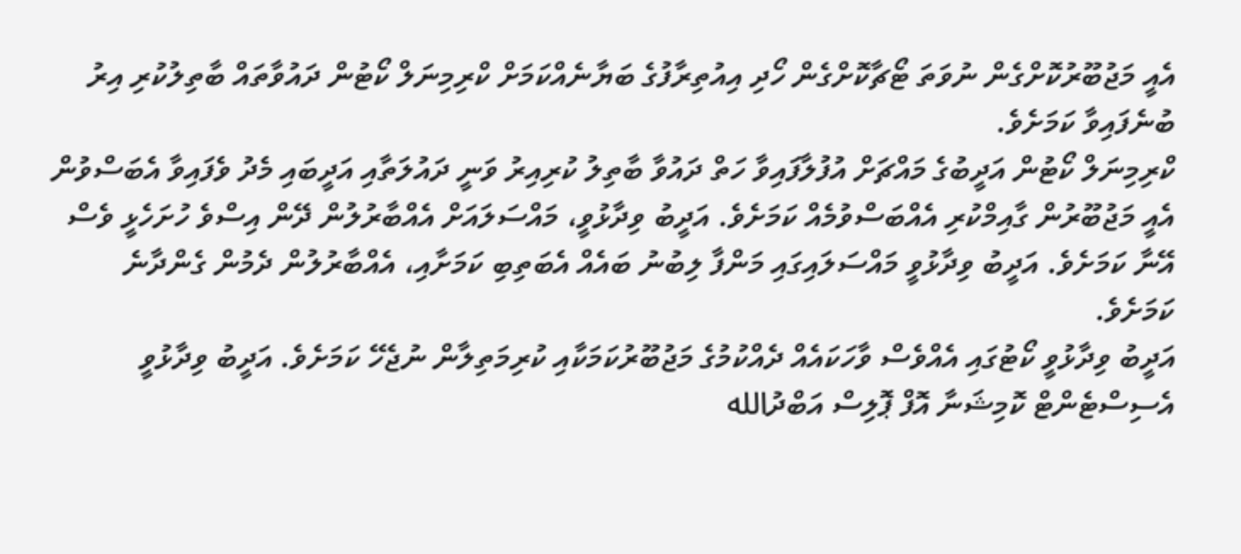އެއީ މަޖުބޫރުކޮށްގެން ނުވަތަ ޓޯޗާކޮށްގެން ހޯދި އިއުތިރާފުގެ ބަޔާނެއްކަމަށް ކްރިމިނަލް ކޯޓުން ދައުވާތައް ބާތިލުކުރި އިރު ބުނެފައިވާ ކަމަށެވެ.
ކްރިމިނަލް ކޯޓުން އަދީބުގެ މައްޗަށް އުފުލާފައިވާ ހަތް ދައުވާ ބާތިލު ކުރިއިރު ވަނީ ދައުލަތާއި އަދީބައި މެދު ވެފައިވާ އެބަސްވުން އެއީ މަޖުބޫރުން ގާއިމްކުރި އެއްބަސްވުމެއް ކަމަށެވެ. އަދީބު ވިދާޅުވީ، މައްސަލައަށް އެއްބާރުލުން ދޭން އިސްވެ ހުށަހެޅީ ވެސް އޭނާ ކަމަށެވެ. އަދީބު ވިދާޅުވީ މައްސަލައިގައި މަންފާ ލިބުނު ބައެއް އެބަތިބި ކަމަށާއި، އެއްބާރުލުން ދެމުން ގެންދާނެ ކަމަށެވެ.
އަދީބު ވިދާޅުވީ ކޯޓުގައި އެއްވެސް ވާހަކައެއް ދެއްކުމުގެ މަޖުބޫރުކަމަކާއި ކުރިމަތިލާން ނުޖެހޭ ކަމަށެވެ. އަދީބު ވިދާޅުވީ އެސިސްޓެންޓް ކޮމިޝަނާ އޮފް ޕޮލިސް އަބްދުالله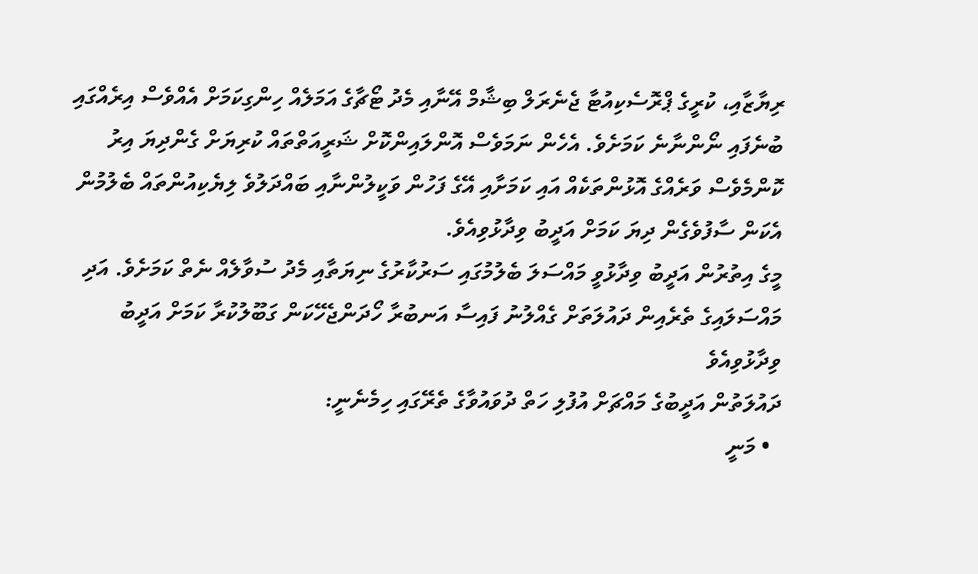ރިޔާޒާއި، ކުރީގެ ޕްރޮސެކިއުޓާ ޖެނެރަލް ބިޝާމް އޭނާއި މެދު ޓޯޗާގެ އަމަލެއް ހިންގިކަމަށް އެއްވެސް އިރެއްގައި ބުނެފައި ނޯންނާނެ ކަމަށެވެ. އެހެން ނަމަވެސް އޮންލައިންކޮށް ޝަރީއަތްތައް ކުރިޔަށް ގެންދިޔަ އިރު ކޮންމެވެސް ވަރެއްގެ އޮޅުންތަކެއް އައި ކަމަށާއި އޭގެ ފަހުން ވަކީލުންނާއި ބައްދަލުވެ ލިޔެކިއުންތައް ބެލުމުން އެކަން ސާފުވެގެން ދިޔަ ކަމަށް އަދީބު ވިދާޅުވިއެވެ.
މީގެ އިތުރުން އަދީބު ވިދާޅުވީ މައްސަލަ ބެލުމުގައި ސަރުކާރުގެ ނިޔަތާއި މެދު ސުވާލެއް ނެތް ކަމަށެވެ. އަދި މައްސަލައިގެ ތެރެއިން ދައުލަތަށް ގެއްލުނު ފައިސާ އަނބުރާ ހޯދަންޖެހޭކަން ގަބޫލުކުރާ ކަމަށް އަދީބު ވިދާޅުވިއެވެ
ދައުލަތުން އަދީބުގެ މައްޗަށް އުފުލި ހަތް ދުވައުވާގެ ތެރޭގައި ހިމެނެނީ:
  • މަނީ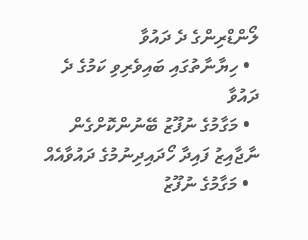ލޯންޑްރިންގެ ދެ ދައުވާ
  • ހިޔާނާތުގައި ބައިވެރިވި ކަމުގެ ދެ ދައުވާ
  • މަގާމުގެ ނުފޫޒު ބޭނުންކޮށްގެން ނާޖާއިޒު ފައިދާ ހޯދައިދިނުމުގެ ދައުވާއެއް
  • މަގާމުގެ ނުފޫޒު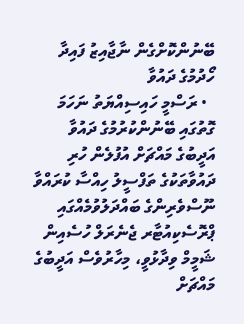ބޭނުންކޮށްގެން ނާޖާއިޒު ފައިދާ ހޯދުމުގެ ދައުވާ
  • ރަސްމީ ހައިސިއްޔަތު ނަހަމަ ގޮތުގައި ބޭނުންކުރުމުގެ ދައުވާ
އަދީބުގެ މައްޗަށް އުފުލެން ހުރި ދައުވާތަކުގެ ތަފްސީލު ހިއްސާ ކުރައްވާ ނޫސްވެރިންގެ ބައްދަލުވުމެއްގައި ޕްރޮސެކިއުޓާރ ޖެނެރަލް ހުސެއިން ޝަމީމް ވިދާޅުވީ، މިހާރުވެސް އަދީބުގެ މައްޗަށް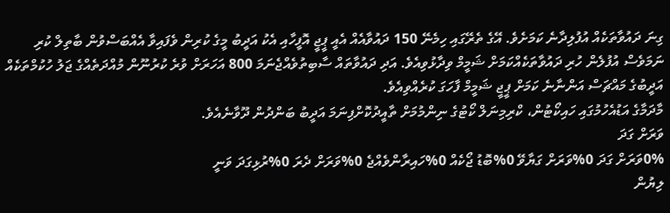ގިނަ ދައުވާތަކެއް އުފުލިދާނެ ކަމަށެވެ. އޭގެ ތެރޭގައި ހިމެނޭ 150 ދައުވާއެއް އެއީ ޕީޖީ އޮފީހާއި އެކު އަދީބު މީގެ ކުރިން ވެފައިވާ އެއްބަސްވުން ބާތިލް ކުރި ނަމަވެސް އުފުލެން ހުރި ދައުވާތަކެއްކަމަށް ޝަމީމް ވިދާޅުވިއެވެ. އަދި ދައުވާތައް ސާބިތުވެއްޖެނަމަ 800 އަހަރަށް ވުރެ ކުރުނޫން މުއްދަތެއްގެ ޖަލު ހުކުމްތަކެއް އަދީބުގެ މައްޗަސް އަންނާނެ ކަމަށް ޕީޖީ ޝަމީމް ފާހަގަ ކުރެއްވިއެވެ.
މާދަމާގެ އަޑުއެހުމުގައި ހައިކޯޓުން، ކްރިމިނަލް ކޯޓުގެ ނިންމުމަށް ތާއީދުކޮށްފިނަމަ އަދީބު ބަންދުން ދޫވާނެއެވެ.
ވަރަށް ގަދަ
0%ވަރަށް ގަދަ 0%ވަރަށް ގަޔާވޭ 0%ބޮޑު ޖޯކެއް 0%ހައިރާންވެއްޖެ 0%ވަރަށް ދެރަ 0%ރުޅިގަދަ ވަނީ
ލިޔުން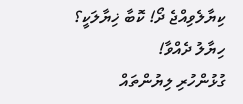ކިޔާލެވިއްޖެ ދޯ! ކޮބާ ޚިޔާލަކީ؟
ހިޔާލު ދެއްވާ!
ގުޅުންހުރި ލިޔުންތައް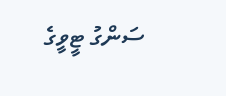ސަންގު ޓީވީގެ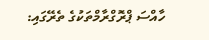ހާއްސަ ޕްރޮގްރާމްތަކުގެ ތެރޭގައި: